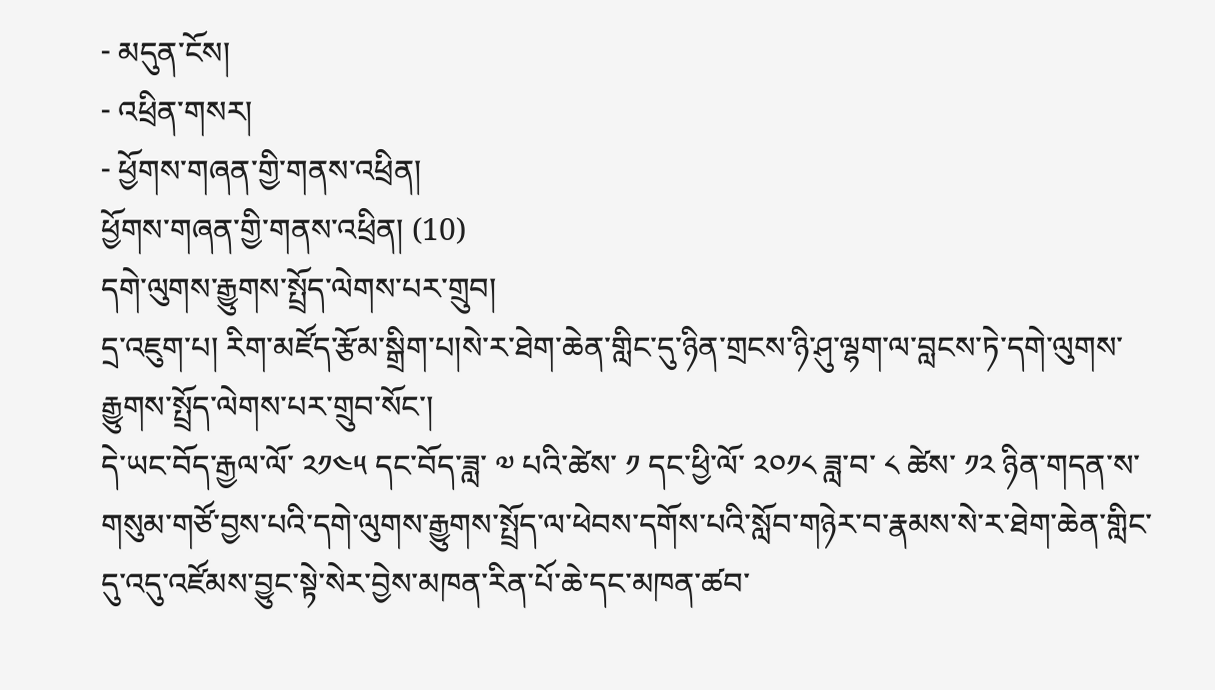- མདུན་ངོས།
- འཕྲིན་གསར།
- ཕྱོགས་གཞན་གྱི་གནས་འཕྲིན།
ཕྱོགས་གཞན་གྱི་གནས་འཕྲིན། (10)
དགེ་ལུགས་རྒྱུགས་སྤྲོད་ལེགས་པར་གྲུབ།
དྲ་འཇུག་པ། རིག་མཛོད་རྩོམ་སྒྲིག་པ།སེ་ར་ཐེག་ཆེན་གླིང་དུ་ཉིན་གྲངས་ཉི་ཤུ་ལྷག་ལ་བླངས་ཏེ་དགེ་ལུགས་རྒྱུགས་སྤྲོད་ལེགས་པར་གྲུབ་སོང་།
དེ་ཡང་བོད་རྒྱལ་ལོ་ ༢༡༤༥ དང་བོད་ཟླ་ ༧ པའི་ཚེས་ ༡ དང་ཕྱི་ལོ་ ༢༠༡༨ ཟླ་བ་ ༨ ཚེས་ ༡༢ ཉིན་གདན་ས་གསུམ་གཙོ་བྱས་པའི་དགེ་ལུགས་རྒྱུགས་སྤྲོད་ལ་ཕེབས་དགོས་པའི་སློབ་གཉེར་བ་རྣམས་སེ་ར་ཐེག་ཆེན་གླིང་དུ་འདུ་འཛོམས་བྱུང་སྟེ་སེར་བྱེས་མཁན་རིན་པོ་ཆེ་དང་མཁན་ཚབ་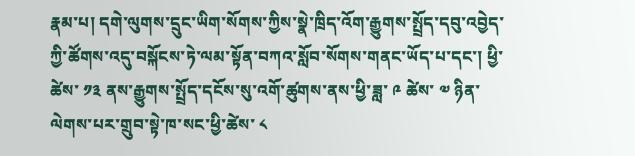རྣམ་པ། དགེ་ལུགས་དྲུང་ཡིག་སོགས་ཀྱིས་སྣེ་ཁྲིད་འོག་རྒྱུགས་སྤྲོད་དབུ་འབྱེད་ཀྱི་ཚོགས་འདུ་བསྐོངས་ཏེ་ལམ་སྟོན་བཀའ་སློབ་སོགས་གནང་ཡོད་པ་དང་། ཕྱི་ཚེས་ ༡༣ ནས་རྒྱུགས་སྤྲོད་དངོས་སུ་འགོ་ཚུགས་ནས་ཕྱི་ཟླ་ ༩ ཚེས་ ༧ ཉིན་ལེགས་པར་གྲུབ་སྟེ་ཁ་སང་ཕྱི་ཚེས་ ༨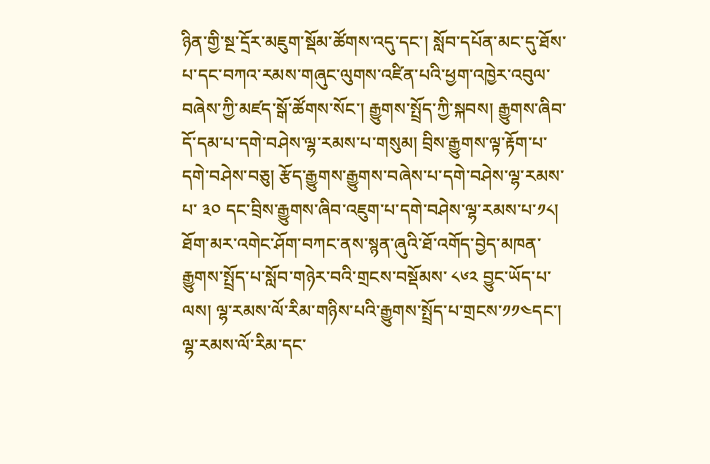ཉིན་གྱི་སྔ་དྲོར་མཇུག་སྡོམ་ཚོགས་འདུ་དང་། སློབ་དཔོན་མང་དུ་ཐོས་པ་དང་བཀའ་རམས་གཞུང་ལུགས་འཛིན་པའི་ཕྱག་འཁྱེར་འབུལ་བཞེས་ཀྱི་མཛད་སྒོ་ཚོགས་སོང་། རྒྱུགས་སྤྲོད་ཀྱི་སྐབས། རྒྱུགས་ཞིབ་དོ་དམ་པ་དགེ་བཤེས་ལྷ་རམས་པ་གསུམ། བྲིས་རྒྱུགས་ལྟ་རྟོག་པ་དགེ་བཤེས་བཅུ། རྩོད་རྒྱུགས་རྒྱུགས་བཞེས་པ་དགེ་བཤེས་ལྷ་རམས་པ་ ༣༠ དང་བྲིས་རྒྱུགས་ཞིབ་འཇུག་པ་དགེ་བཤེས་ལྷ་རམས་པ་༡༨། ཐོག་མར་འགེང་ཤོག་བཀང་ནས་སྙན་ཞུའི་ཐོ་འགོད་བྱེད་མཁན་རྒྱུགས་སྤྲོད་པ་སློབ་གཉེར་བའི་གྲངས་བསྡོམས་ ༨༦༢ བྱུང་ཡོད་པ་ལས། ལྷ་རམས་ལོ་རིམ་གཉིས་པའི་རྒྱུགས་སྤྲོད་པ་གྲངས་༡༡༤དང་། ལྷ་རམས་ལོ་རིམ་དང་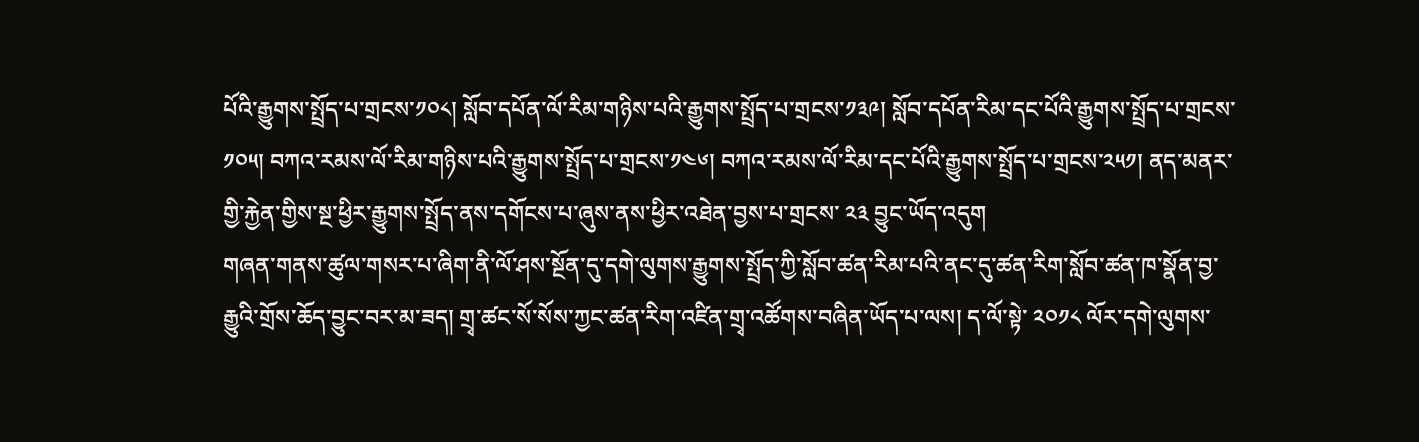པོའི་རྒྱུགས་སྤྲོད་པ་གྲངས་༡༠༨། སློབ་དཔོན་ལོ་རིམ་གཉིས་པའི་རྒྱུགས་སྤྲོད་པ་གྲངས་༡༣༩། སློབ་དཔོན་རིམ་དང་པོའི་རྒྱུགས་སྤྲོད་པ་གྲངས་༡༠༥། བཀའ་རམས་ལོ་རིམ་གཉིས་པའི་རྒྱུགས་སྤྲོད་པ་གྲངས་༡༤༦། བཀའ་རམས་ལོ་རིམ་དང་པོའི་རྒྱུགས་སྤྲོད་པ་གྲངས་༢༥༡། ནད་མནར་གྱི་རྐྱེན་གྱིས་སྔ་ཕྱིར་རྒྱུགས་སྤྲོད་ནས་དགོངས་པ་ཞུས་ནས་ཕྱིར་འཐེན་བྱས་པ་གྲངས་ ༢༣ བྱུང་ཡོད་འདུག
གཞན་གནས་ཚུལ་གསར་པ་ཞིག་ནི་ལོ་ཤས་སྔོན་དུ་དགེ་ལུགས་རྒྱུགས་སྤྲོད་ཀྱི་སློབ་ཚན་རིམ་པའི་ནང་དུ་ཚན་རིག་སློབ་ཚན་ཁ་སྣོན་བྱ་རྒྱུའི་གྲོས་ཆོད་བྱུང་བར་མ་ཟད། གྲྭ་ཚང་སོ་སོས་ཀྱང་ཚན་རིག་འཛིན་གྲྭ་འཚོགས་བཞིན་ཡོད་པ་ལས། ད་ལོ་སྟེ་ ༢༠༡༨ ལོར་དགེ་ལུགས་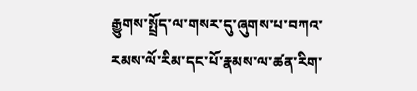རྒྱུགས་སྤྲོད་ལ་གསར་དུ་ཞུགས་པ་བཀའ་རམས་ལོ་རིམ་དང་པོ་རྣམས་ལ་ཚན་རིག་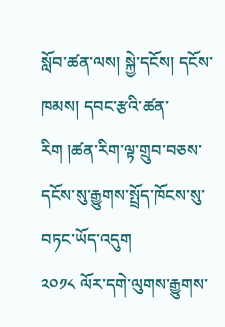སློབ་ཚན་ལས། སྐྱེ་དངོས། དངོས་ཁམས། དབང་རྩའི་ཚན་རིག །ཚན་རིག་ལྟ་གྲུབ་བཅས་དངོས་སུ་རྒྱུགས་སྤྲོད་ཁོངས་སུ་བཏང་ཡོད་འདུག
༢༠༡༨ ལོར་དགེ་ལུགས་རྒྱུགས་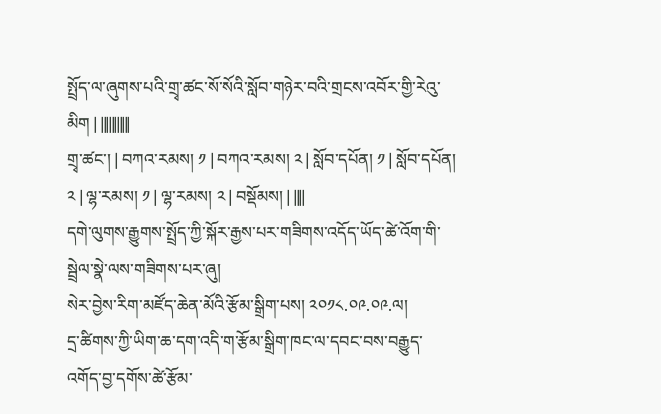སྤྲོད་ལ་ཞུགས་པའི་གྲྭ་ཚང་སོ་སོའི་སློབ་གཉེར་བའི་གྲངས་འབོར་གྱི་རེའུ་མིག | |||||||||||
གྲྭ་ཚང་། | བཀའ་རམས། ༡ | བཀའ་རམས། ༢ | སློབ་དཔོན། ༡ | སློབ་དཔོན། ༢ | ལྷ་རམས། ༡ | ལྷ་རམས། ༢ | བསྡོམས། | ||||
དགེ་ལུགས་རྒྱུགས་སྤྲོད་ཀྱི་སྐོར་རྒྱས་པར་གཟིགས་འདོད་ཡོད་ཚེ་འོག་གི་སྦྲེལ་སྣེ་ལས་གཟིགས་པར་ཞུ།
སེར་བྱེས་རིག་མཛོད་ཆེན་མོའི་རྩོམ་སྒྲིག་པས། ༢༠༡༨.༠༩.༠༩.ལ།
དྲ་ཚིགས་ཀྱི་ཡིག་ཆ་དག་འདི་ག་རྩོམ་སྒྲིག་ཁང་ལ་དབང་བས་བརྒྱུད་འགོད་བྱ་དགོས་ཚེ་རྩོམ་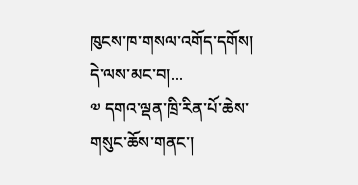ཁུངས་ཁ་གསལ་འགོད་དགོས།
དེ་ལས་མང་བ།...
༧ དགའ་ལྡན་ཁྲི་རིན་པོ་ཆེས་གསུང་ཆོས་གནང་།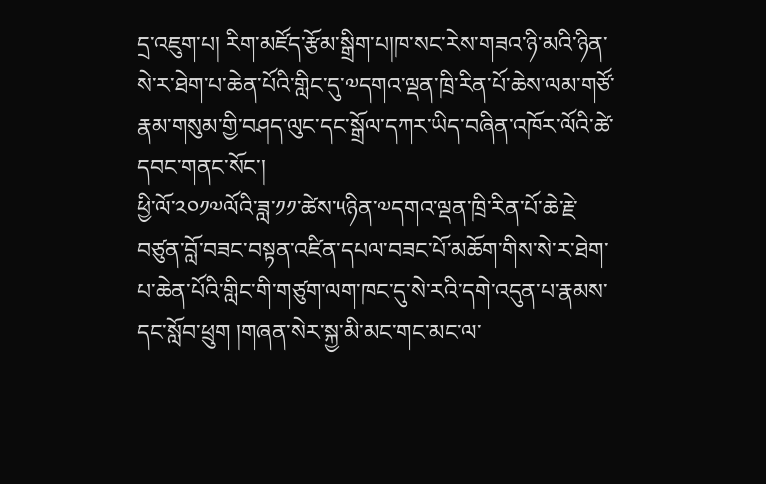དྲ་འཇུག་པ། རིག་མཛོད་རྩོམ་སྒྲིག་པ།ཁ་སང་རེས་གཟའ་ཉི་མའི་ཉིན་སེ་ར་ཐེག་པ་ཆེན་པོའི་གླིང་དུ་༧དགའ་ལྡན་ཁྲི་རིན་པོ་ཆེས་ལམ་གཙོ་རྣམ་གསུམ་གྱི་བཤད་ལུང་དང་སྒྲོལ་དཀར་ཡིད་བཞིན་འཁོར་ལོའི་ཚེ་དབང་གནང་སོང་།
ཕྱི་ལོ་༢༠༡༧ལོའི་ཟླ་༡༡་ཚེས་༥ཉིན་༧དགའ་ལྡན་ཁྲི་རིན་པོ་ཆེ་རྗེ་བཙུན་བློ་བཟང་བསྟན་འཛིན་དཔལ་བཟང་པོ་མཆོག་གིས་སེ་ར་ཐེག་པ་ཆེན་པོའི་གླིང་གི་གཙུག་ལག་ཁང་དུ་སེ་རའི་དགེ་འདུན་པ་རྣམས་དང་སློབ་ཕྲུག །གཞན་སེར་སྐྱ་མི་མང་གང་མང་ལ་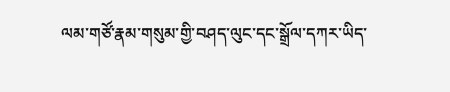ལམ་གཙོ་རྣམ་གསུམ་གྱི་བཤད་ལུང་དང་སྒྲོལ་དཀར་ཡིད་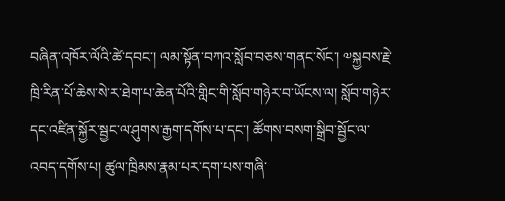བཞིན་འཁོར་ལོའི་ཚེ་དབང་། ལམ་སྟོན་བཀའ་སློབ་བཅས་གནང་སོང་། ༧སྐྱབས་རྗེ་ཁྲི་རིན་པོ་ཆེས་སེ་ར་ཐེག་པ་ཆེན་པོའི་གླིང་གི་སློབ་གཉེར་བ་ཡོངས་ལ། སློབ་གཉེར་དང་འཛིན་སྐྱོར་སྦྱང་ལ་ཤུགས་རྒྱག་དགོས་པ་དང་། ཚོགས་བསག་སྒྲིབ་སྦྱོང་ལ་འབད་དགོས་པ། ཚུལ་ཁྲིམས་རྣམ་པར་དག་པས་གཞི་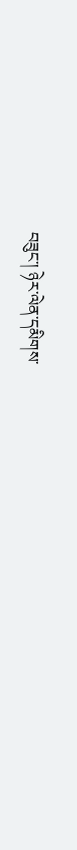བཟུང་། ཉེར་ལེན་དམིགས་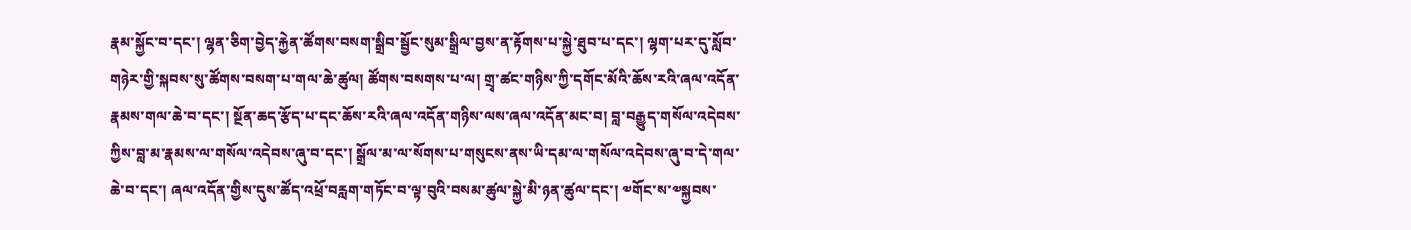རྣམ་སྐྱོང་བ་དང་། ལྷན་ཅིག་བྱེད་རྐྱེན་ཚོགས་བསག་སྒྲིབ་སྦྱོང་སུམ་སྒྲིལ་བྱས་ན་རྟོགས་པ་སྐྱེ་ཐུབ་པ་དང་། ལྷག་པར་དུ་སློབ་གཉེར་གྱི་སྐབས་སུ་ཚོགས་བསག་པ་གལ་ཆེ་ཚུལ། ཚོགས་བསགས་པ་ལ། གྲྭ་ཚང་གཉིས་ཀྱི་དགོང་མོའི་ཆོས་རའི་ཞལ་འདོན་རྣམས་གལ་ཆེ་བ་དང་། སྔོན་ཆད་རྩོད་པ་དང་ཆོས་རའི་ཞལ་འདོན་གཉིས་ལས་ཞལ་འདོན་མང་བ། བླ་བརྒྱུད་གསོལ་འདེབས་ཀྱིས་བླ་མ་རྣམས་ལ་གསོལ་འདེབས་ཞུ་བ་དང་། སྒྲོལ་མ་ལ་སོགས་པ་གསུངས་ནས་ཡི་དམ་ལ་གསོལ་འདེབས་ཞུ་བ་དེ་གལ་ཆེ་བ་དང་། ཞལ་འདོན་གྱིས་དུས་ཚོད་འཕྲོ་བརླག་གཏོང་བ་ལྟ་བུའི་བསམ་ཚུལ་སྐྱེ་མི་ཉན་ཚུལ་དང་། ༧གོང་ས་༧སྐྱབས་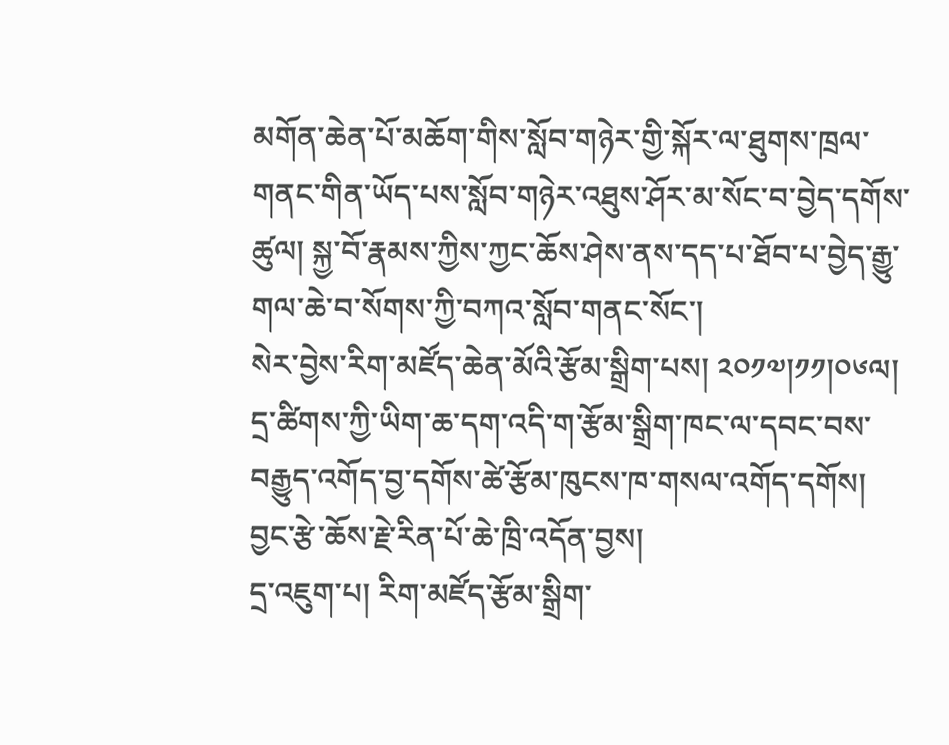མགོན་ཆེན་པོ་མཆོག་གིས་སློབ་གཉེར་གྱི་སྐོར་ལ་ཐུགས་ཁྲལ་གནང་གིན་ཡོད་པས་སློབ་གཉེར་འཐུས་ཤོར་མ་སོང་བ་བྱེད་དགོས་ཚུལ། སྐྱ་བོ་རྣམས་ཀྱིས་ཀྱང་ཆོས་ཤེས་ནས་དད་པ་ཐོབ་པ་བྱེད་རྒྱུ་གལ་ཆེ་བ་སོགས་ཀྱི་བཀའ་སློབ་གནང་སོང་།
སེར་བྱེས་རིག་མཛོད་ཆེན་མོའི་རྩོམ་སྒྲིག་པས། ༢༠༡༧།༡༡།༠༦ལ།
དྲ་ཚིགས་ཀྱི་ཡིག་ཆ་དག་འདི་ག་རྩོམ་སྒྲིག་ཁང་ལ་དབང་བས་བརྒྱུད་འགོད་བྱ་དགོས་ཚེ་རྩོམ་ཁུངས་ཁ་གསལ་འགོད་དགོས།
བྱང་རྩེ་ཆོས་རྗེ་རིན་པོ་ཆེ་ཁྲི་འདོན་བྱས།
དྲ་འཇུག་པ། རིག་མཛོད་རྩོམ་སྒྲིག་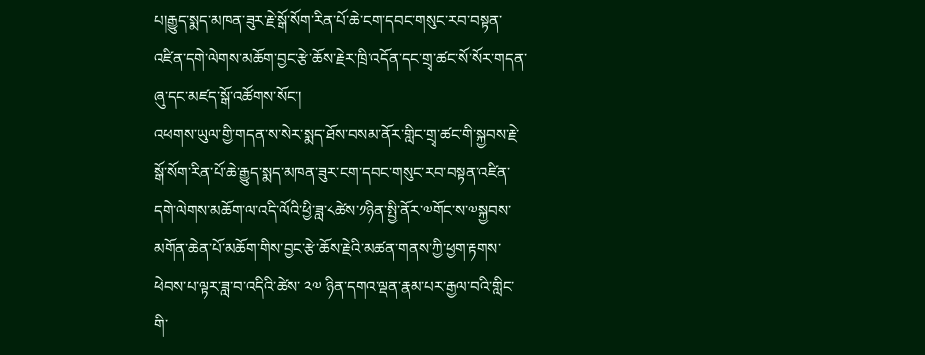པ།རྒྱུད་སྨད་མཁན་ཟུར་རྗེ་སྒོ་སོག་རིན་པོ་ཆེ་ངག་དབང་གསུང་རབ་བསྟན་འཛིན་དགེ་ལེགས་མཆོག་བྱང་རྩེ་ཆོས་རྗེར་ཁྲི་འདོན་དང་གྲྭ་ཚང་སོ་སོར་གདན་ཞུ་དང་མཛད་སྒོ་འཚོགས་སོང་།
འཕགས་ཡུལ་གྱི་གདན་ས་སེར་སྨད་ཐོས་བསམ་ནོར་གླིང་གྲྭ་ཚང་གི་སྐྱབས་རྗེ་སྒོ་སོག་རིན་པོ་ཆེ་རྒྱུད་སྨད་མཁན་ཟུར་ངག་དབང་གསུང་རབ་བསྟན་འཛིན་དགེ་ལེགས་མཆོག་ལ་འདི་ལོའི་ཕྱི་ཟླ་༨ཚེས་༡ཉིན་སྤྱི་ནོར་༧གོང་ས་༧སྐྱབས་མགོན་ཆེན་པོ་མཆོག་གིས་བྱང་རྩེ་ཆོས་རྗེའི་མཚན་གནས་ཀྱི་ཕྱག་རྟགས་ཕེབས་པ་ལྟར་ཟླ་བ་འདིའི་ཚེས་ ༢༧ ཉིན་དགའ་ལྡན་རྣམ་པར་རྒྱལ་བའི་གླིང་གི་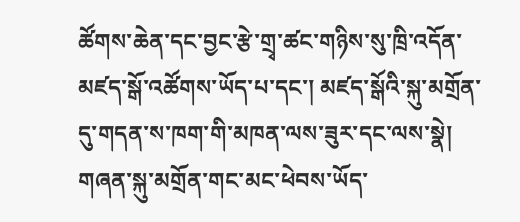ཚོགས་ཆེན་དང་བྱང་རྩེ་གྲྭ་ཚང་གཉིས་སུ་ཁྲི་འདོན་མཛད་སྒོ་འཚོགས་ཡོད་པ་དང་། མཛད་སྒོའི་སྐུ་མགྲོན་དུ་གདན་ས་ཁག་གི་མཁན་ལས་ཟུར་དང་ལས་སྣེ། གཞན་སྐུ་མགྲོན་གང་མང་ཕེབས་ཡོད་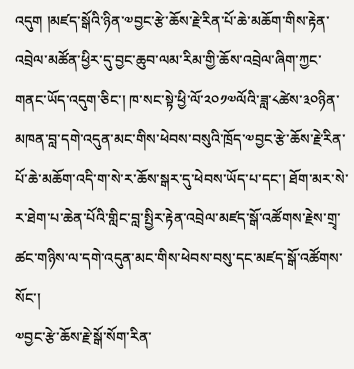འདུག །མཛད་སྒོའི་ཉིན་༧བྱང་རྩེ་ཆོས་རྗེ་རིན་པོ་ཆེ་མཆོག་གིས་རྟེན་འབྲེལ་མཚོན་ཕྱིར་དུ་བྱང་ཆུབ་ལམ་རིམ་གྱི་ཆོས་འབྲེལ་ཞིག་ཀྱང་གནང་ཡོད་འདུག་ཅིང་། ཁ་སང་སྟེ་ཕྱི་ལོ་༢༠༡༧ལོའི་ཟླ་༨ཚེས་༣༠ཉིན་མཁན་བླ་དགེ་འདུན་མང་གིས་ཕེབས་བསུའི་ཁྲོད་༧བྱང་རྩེ་ཆོས་རྗེ་རིན་པོ་ཆེ་མཆོག་འདི་ག་སེ་ར་ཆོས་སྒར་དུ་ཕེབས་ཡོད་པ་དང་། ཐོག་མར་སེ་ར་ཐེག་པ་ཆེན་པོའི་གླིང་བླ་སྤྱིར་རྟེན་འབྲེལ་མཛད་སྒོ་འཚོགས་རྗེས་གྲྭ་ཚང་གཉིས་ལ་དགེ་འདུན་མང་གིས་ཕེབས་བསུ་དང་མཛད་སྒོ་འཚོགས་སོང་།
༧བྱང་རྩེ་ཆོས་རྗེ་སྒོ་སོག་རིན་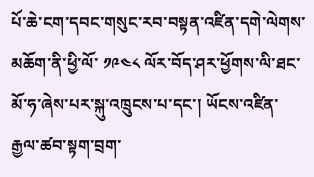པོ་ཆེ་ངག་དབང་གསུང་རབ་བསྟན་འཛིན་དགེ་ལེགས་མཆོག་ནི་ཕྱི་ལོ་ ༡༩༤༨ ལོར་བོད་ཤར་ཕྱོགས་ལི་ཐང་མོ་ཧ་ཞེས་པར་སྐུ་འཁྲུངས་པ་དང་། ཡོངས་འཛིན་རྒྱལ་ཚབ་སྟག་བྲག་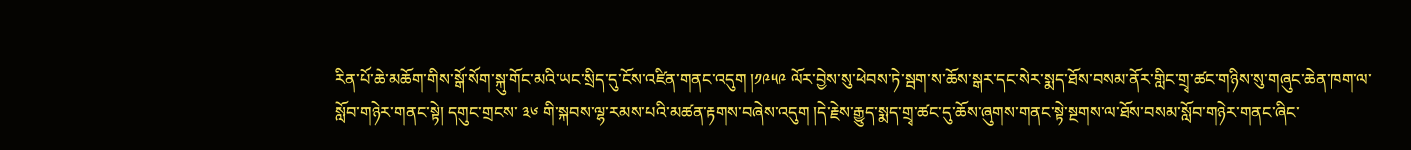རིན་པོ་ཆེ་མཆོག་གིས་སྒོ་སོག་སྐུ་གོང་མའི་ཡང་སྲིད་དུ་ངོས་འཛིན་གནང་འདུག །༡༩༥༩ ལོར་བྱེས་སུ་ཕེབས་ཏེ་སྦག་ས་ཆོས་སྒར་དང་སེར་སྨད་ཐོས་བསམ་ནོར་གླིང་གྲྭ་ཚང་གཉིས་སུ་གཞུང་ཆེན་ཁག་ལ་སློབ་གཉེར་གནང་སྟེ། དགུང་གྲངས་ ༣༦ གི་སྐབས་ལྷ་རམས་པའི་མཚན་རྟགས་བཞེས་འདུག །དེ་རྗེས་རྒྱུད་སྨད་གྲྭ་ཚང་དུ་ཆོས་ཞུགས་གནང་སྟེ་སྔགས་ལ་ཐོས་བསམ་སློབ་གཉེར་གནང་ཞིང་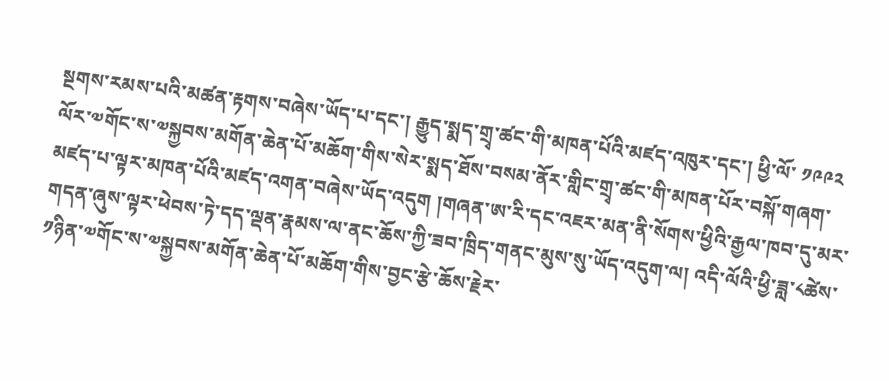སྔགས་རམས་པའི་མཚན་རྟགས་བཞེས་ཡོད་པ་དང་། རྒྱུད་སྨད་གྲྭ་ཚང་གི་མཁན་པོའི་མཛད་འཁུར་དང་། ཕྱི་ལོ་ ༡༩༩༢ ལོར་༧གོང་ས་༧སྐྱབས་མགོན་ཆེན་པོ་མཆོག་གིས་སེར་སྨད་ཐོས་བསམ་ནོར་གླིང་གྲྭ་ཚང་གི་མཁན་པོར་བསྐོ་གཞག་མཛད་པ་ལྟར་མཁན་པོའི་མཛད་འགན་བཞེས་ཡོད་འདུག །གཞན་ཨ་རི་དང་འཇར་མན་ནི་སོགས་ཕྱིའི་རྒྱལ་ཁབ་དུ་མར་གདན་ཞུས་ལྟར་ཕེབས་ཏེ་དད་ལྡན་རྣམས་ལ་ནང་ཆོས་ཀྱི་ཟབ་ཁྲིད་གནང་མུས་སུ་ཡོད་འདུག་ལ། འདི་ལོའི་ཕྱི་ཟླ་༨ཚེས་༡ཉིན་༧གོང་ས་༧སྐྱབས་མགོན་ཆེན་པོ་མཆོག་གིས་བྱང་རྩེ་ཆོས་རྗེར་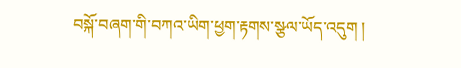བསྐོ་བཞག་གི་བཀའ་ཡིག་ཕྱག་རྟགས་སྩལ་ཡོད་འདུག །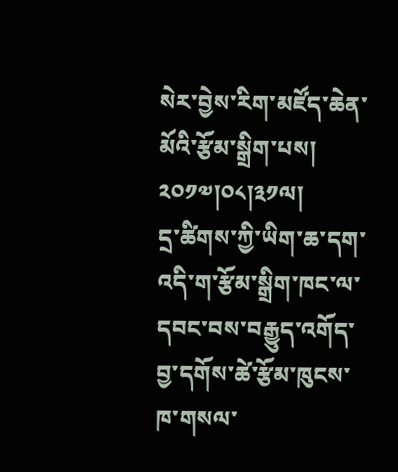སེར་བྱེས་རིག་མཛོད་ཆེན་མོའི་རྩོམ་སྒྲིག་པས། ༢༠༡༧།༠༨།༣༡ལ།
དྲ་ཚིགས་ཀྱི་ཡིག་ཆ་དག་འདི་ག་རྩོམ་སྒྲིག་ཁང་ལ་དབང་བས་བརྒྱུད་འགོད་བྱ་དགོས་ཚེ་རྩོམ་ཁུངས་ཁ་གསལ་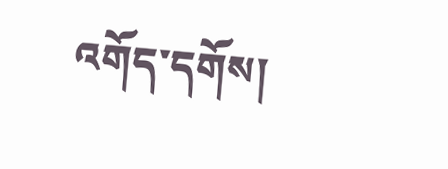འགོད་དགོས།